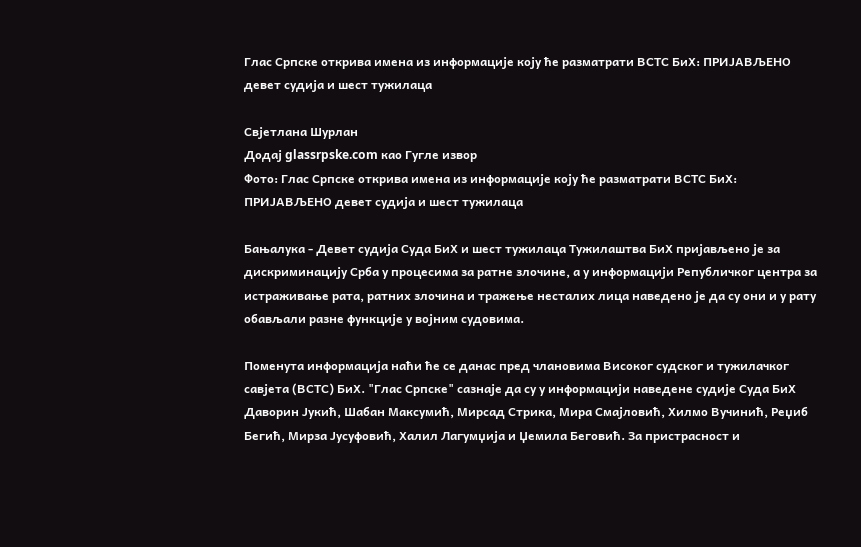Глас Српске открива имена из информације коју ће разматрати ВСТС БиХ: ПРИЈАВЉЕНО девет судија и шест тужилаца

Свјетлана Шурлан
Додај glassrpske.com као Гугле извор
Фото: Глас Српске открива имена из информације коју ће разматрати ВСТС БиХ: ПРИЈАВЉЕНО девет судија и шест тужилаца

Бањалука - Девет судија Суда БиХ и шест тужилаца Тужилаштва БиХ пријављено је за дискриминацију Срба у процесима за ратне злочине, а у информацији Републичког центра за истраживање рата, ратних злочина и тражење несталих лица наведено је да су они и у рату обављали разне функције у војним судовима.

Поменута информација наћи ће се данас пред члановима Високог судског и тужилачког савјета (ВСТС) БиХ. "Глас Српске" сазнаје да су у информацији наведене судије Суда БиХ Даворин Јукић, Шабан Максумић, Мирсад Стрика, Мира Смајловић, Хилмо Вучинић, Реџиб Бегић, Мирза Јусуфовић, Халил Лагумџија и Џемила Беговић. За пристрасност и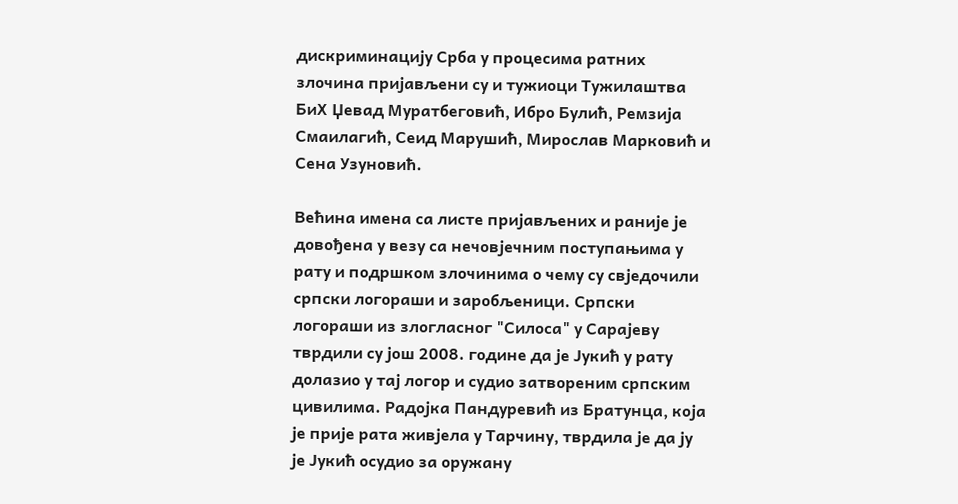дискриминацију Срба у процесима ратних злочина пријављени су и тужиоци Тужилаштва БиХ Џевад Муратбеговић, Ибро Булић, Ремзија Смаилагић, Сеид Марушић, Мирослав Марковић и Сена Узуновић.

Већина имена са листе пријављених и раније је довођена у везу са нечовјечним поступањима у рату и подршком злочинима о чему су свједочили српски логораши и заробљеници. Српски логораши из злогласног "Силоса" у Сарајеву тврдили су још 2008. године да је Јукић у рату долазио у тај логор и судио затвореним српским цивилима. Радојка Пандуревић из Братунца, која је прије рата живјела у Тарчину, тврдила је да ју је Јукић осудио за оружану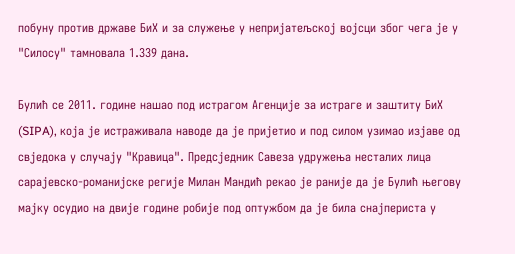побуну против државе БиХ и за служење у непријатељској војсци због чега је у "Силосу" тамновала 1.339 дана.

Булић се 2011. године нашао под истрагом Агенције за истраге и заштиту БиХ (SIPA), која је истраживала наводе да је пријетио и под силом узимао изјаве од свједока у случају "Кравица". Предсједник Савеза удружења несталих лица сарајевско-романијске регије Милан Мандић рекао је раније да је Булић његову мајку осудио на двије године робије под оптужбом да је била снајпериста у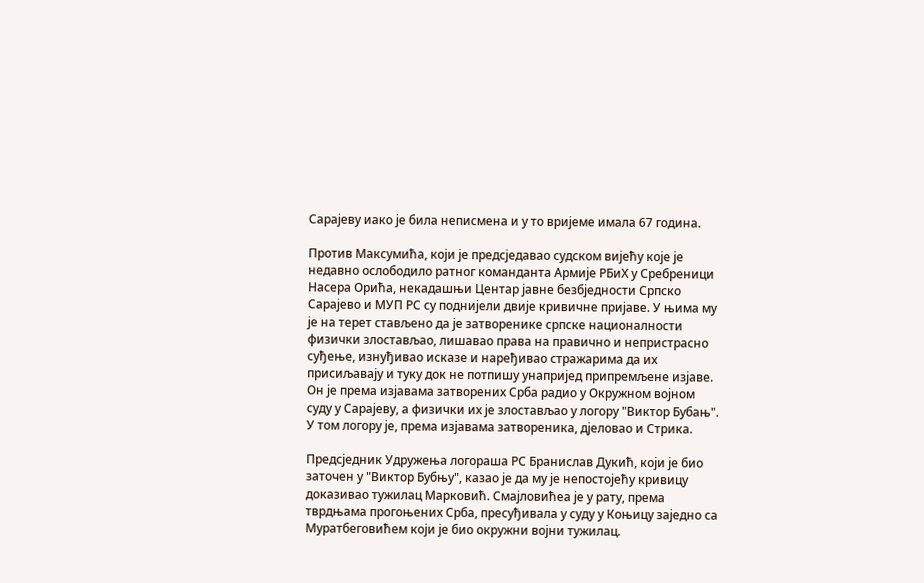Сарајеву иако је била неписмена и у то вријеме имала 67 година.

Против Максумића, који је предсједавао судском вијећу које је недавно ослободило ратног команданта Армије РБиХ у Сребреници Насера Орића, некадашњи Центар јавне безбједности Српско Сарајево и МУП РС су поднијели двије кривичне пријаве. У њима му је на терет стављено да је затворенике српске националности физички злостављао, лишавао права на правично и непристрасно суђење, изнуђивао исказе и наређивао стражарима да их присиљавају и туку док не потпишу унапријед припремљене изјаве. Он је према изјавама затворених Срба радио у Окружном војном суду у Сарајеву, а физички их је злостављао у логору "Виктор Бубањ". У том логору је, према изјавама затвореника, дјеловао и Стрика.

Предсједник Удружења логораша РС Бранислав Дукић, који је био заточен у "Виктор Бубњу", казао је да му је непостојећу кривицу доказивао тужилац Марковић. Смајловићеа је у рату, према тврдњама прогоњених Срба, пресуђивала у суду у Коњицу заједно са Муратбеговићем који је био окружни војни тужилац.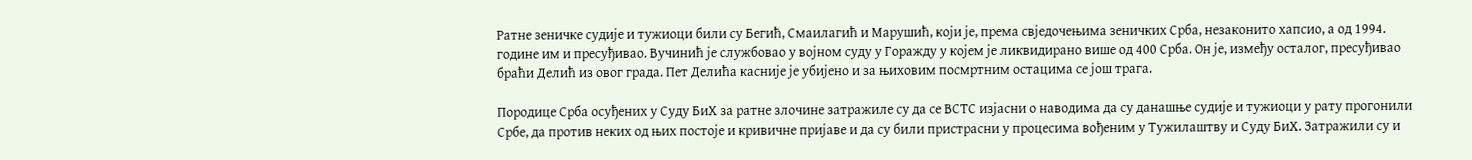Ратне зеничке судије и тужиоци били су Бегић, Смаилагић и Марушић, који је, према свједочењима зеничких Срба, незаконито хапсио, а од 1994. године им и пресуђивао. Вучинић је службовао у војном суду у Горажду у којем је ликвидирано више од 400 Срба. Он је, између осталог, пресуђивао браћи Делић из овог града. Пет Делића касније је убијено и за њиховим посмртним остацима се још трага.

Породице Срба осуђених у Суду БиХ за ратне злочине затражиле су да се ВСТС изјасни о наводима да су данашње судије и тужиоци у рату прогонили Србе, да против неких од њих постоје и кривичне пријаве и да су били пристрасни у процесима вођеним у Тужилаштву и Суду БиХ. Затражили су и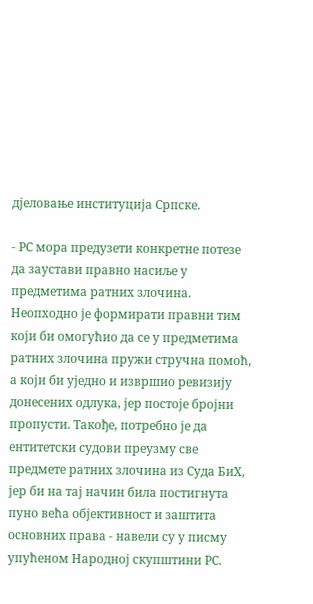дјеловање институција Српске.

- РС мора предузети конкретне потезе да заустави правно насиље у предметима ратних злочина. Неопходно је формирати правни тим који би омогућио да се у предметима ратних злочина пружи стручна помоћ, а који би уједно и извршио ревизију донесених одлука, јер постоје бројни пропусти. Такође, потребно је да ентитетски судови преузму све предмете ратних злочина из Суда БиХ, јер би на тај начин била постигнута пуно већа објективност и заштита основних права - навели су у писму упућеном Народној скупштини РС.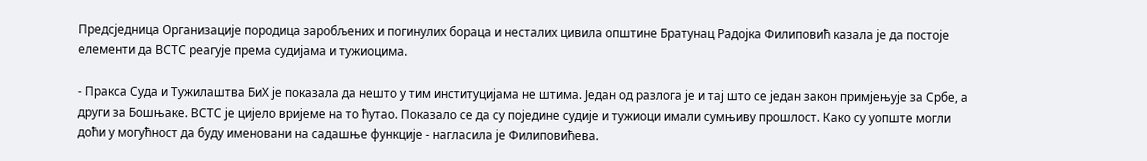Предсједница Организације породица заробљених и погинулих бораца и несталих цивила општине Братунац Радојка Филиповић казала је да постоје елементи да ВСТС реагује према судијама и тужиоцима.

- Пракса Суда и Тужилаштва БиХ је показала да нешто у тим институцијама не штима. Један од разлога је и тај што се један закон примјењује за Србе, а други за Бошњаке. ВСТС је цијело вријеме на то ћутао. Показало се да су поједине судије и тужиоци имали сумњиву прошлост. Како су уопште могли доћи у могућност да буду именовани на садашње функције - нагласила је Филиповићева.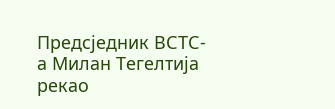Предсједник ВСТС-а Милан Тегелтија рекао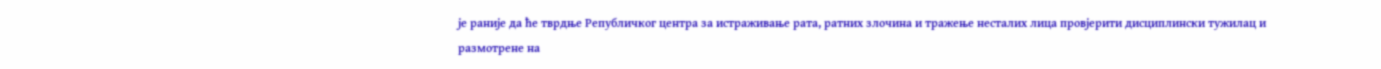је раније да ће тврдње Републичког центра за истраживање рата, ратних злочина и тражење несталих лица провјерити дисциплински тужилац и размотрене на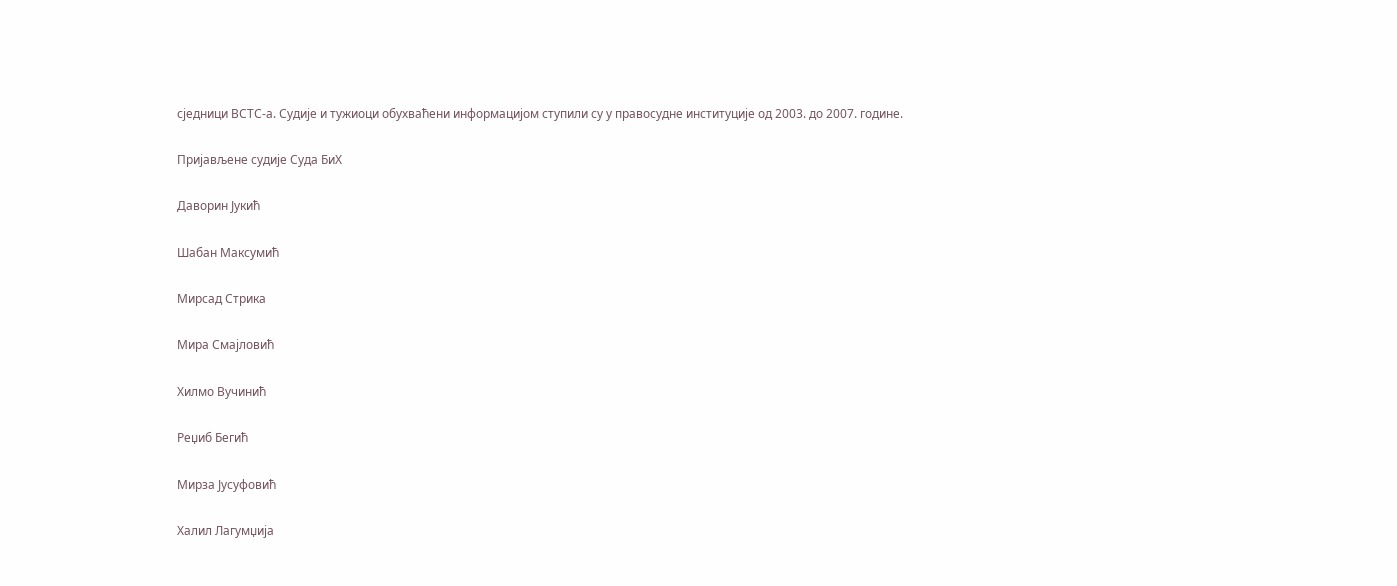сједници ВСТС-а. Судије и тужиоци обухваћени информацијом ступили су у правосудне институције од 2003. до 2007. године.

Пријављене судије Суда БиХ

Даворин Јукић

Шабан Максумић

Мирсад Стрика

Мира Смајловић

Хилмо Вучинић

Реџиб Бегић

Мирза Јусуфовић

Халил Лагумџија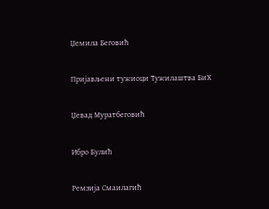Џемила Беговић

Пријављени тужиоци Тужилаштва БиХ

Џевад Муратбеговић

Ибро Булић

Ремзија Смаилагић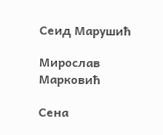Сеид Марушић

Мирослав Марковић

Сена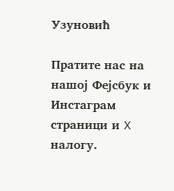Узуновић

Пратите нас на нашој Фејсбук и Инстаграм страници и X налогу.